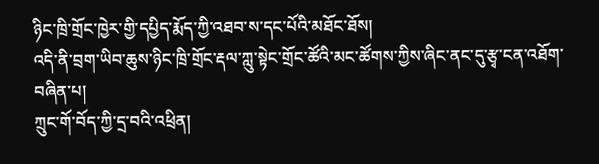ཉིང་ཁྲི་གྲོང་ཁྱེར་གྱི་དཔྱིད་རྨོད་ཀྱི་འཐབ་ས་དང་པོའི་མཐོང་ཐོས།
འདི་ནི་བྲག་ཡིབ་ཆུས་ཉིང་ཁྲི་གྲོང་རྡལ་ཀླུ་སྟེང་གྲོང་ཚོའི་མང་ཚོགས་ཀྱིས་ཞིང་ནང་དུ་རྩྭ་ངན་འཐོག་བཞིན་པ།
ཀྲུང་གོ་བོད་ཀྱི་དྲ་བའི་འཕྲིན།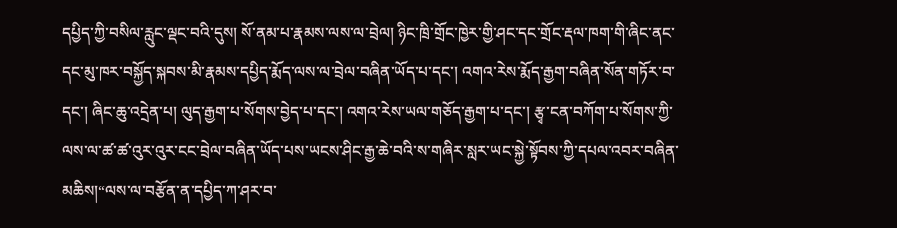དཔྱིད་ཀྱི་བསིལ་རླུང་ལྡང་བའི་དུས། སོ་ནམ་པ་རྣམས་ལས་ལ་བྲེལ། ཉིང་ཁྲི་གྲོང་ཁྱེར་གྱི་ཤང་དང་གྲོང་རྡལ་ཁག་གི་ཞིང་ནང་དང་མུ་ཁར་བསྐྱོད་སྐབས་མི་རྣམས་དཔྱིད་རྨོད་ལས་ལ་བྲེལ་བཞིན་ཡོད་པ་དང་། འགའ་རེས་རྨོད་རྒྱག་བཞིན་སོན་གཏོར་བ་དང་། ཞིང་ཆུ་འདྲེན་པ། ལུད་རྒྱག་པ་སོགས་བྱེད་པ་དང་། འགའ་རེས་ཡལ་གཅོད་རྒྱག་པ་དང་། རྩྭ་ངན་བཀོག་པ་སོགས་ཀྱི་ལས་ལ་ཚ་ཚ་འུར་འུར་ངང་བྲེལ་བཞིན་ཡོད་པས་ཡངས་ཤིང་རྒྱ་ཆེ་བའི་ས་གཞིར་སླར་ཡང་སྐྱེ་སྟོབས་ཀྱི་དཔལ་འབར་བཞིན་མཆིས།“ལས་ལ་བརྩོན་ན་དཔྱིད་ཀ་ཤར་བ་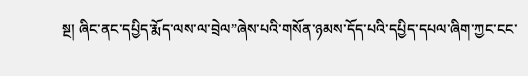སྔ། ཞིང་ནང་དཔྱིད་རྨོད་ལས་ལ་བྲེལ”ཞེས་པའི་གསོན་ཉམས་དོད་པའི་དཔྱིད་དཔལ་ཞིག་ཀྱང་ངང་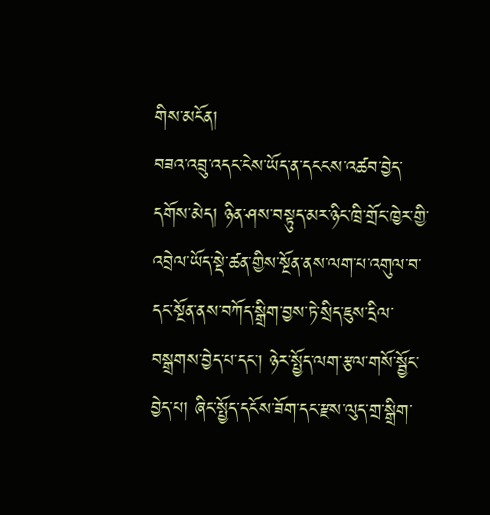གིས་མངོན།
བཟའ་འབྲུ་འདང་ངེས་ཡོད་ན་དངངས་འཚབ་བྱེད་དགོས་མེད། ཉིན་ཤས་བསྟུད་མར་ཉིང་ཁྲི་གྲོང་ཁྱེར་གྱི་འབྲེལ་ཡོད་སྡེ་ཚན་གྱིས་སྔོན་ནས་ལག་པ་འགུལ་བ་དང་སྔོན་ནས་བཀོད་སྒྲིག་བྱས་ཏེ་སྲིད་ཇུས་དྲིལ་བསྒྲགས་བྱེད་པ་དང་། ཉེར་སྤྱོད་ལག་རྩལ་གསོ་སྦྱོང་བྱེད་པ། ཞིང་སྤྱོད་དངོས་ཟོག་དང་རྫས་ལུད་གྲ་སྒྲིག་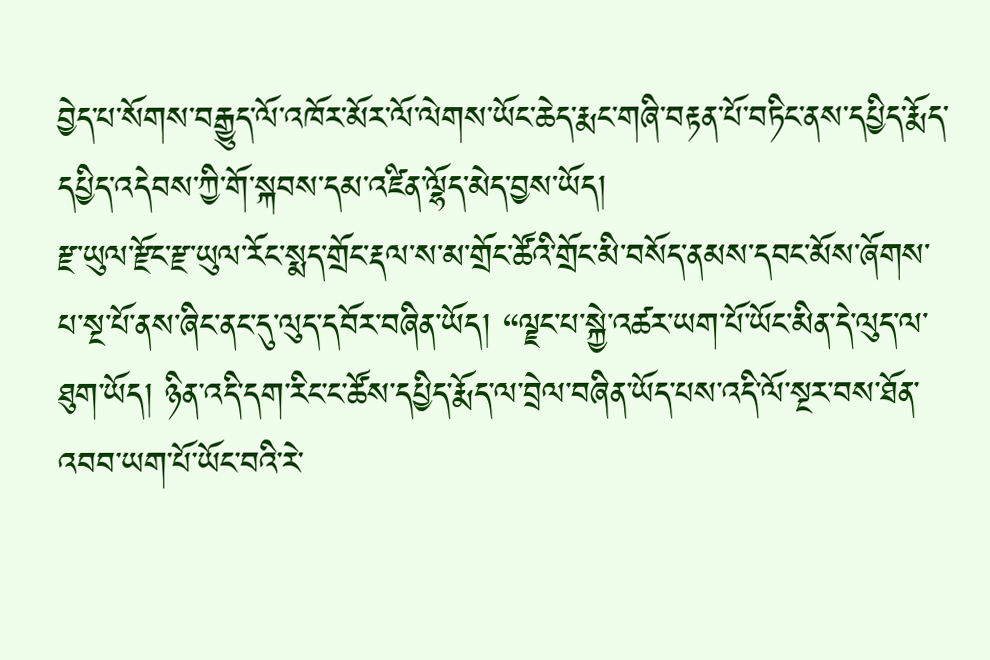བྱེད་པ་སོགས་བརྒྱུད་ལོ་འཁོར་མོར་ལོ་ལེགས་ཡོང་ཆེད་རྨང་གཞི་བརྟན་པོ་བཏིང་ནས་དཔྱིད་རྨོད་དཔྱིད་འདེབས་ཀྱི་གོ་སྐབས་དམ་འཛིན་ལྷོད་མེད་བྱས་ཡོད།
རྫ་ཡུལ་རྫོང་རྫ་ཡུལ་རོང་སྨད་གྲོང་རྡལ་ས་མ་གྲོང་ཚོའི་གྲོང་མི་བསོད་ནམས་དབང་མོས་ཞོགས་པ་སྔ་པོ་ནས་ཞིང་ནང་དུ་ལུད་དབོར་བཞིན་ཡོད། “ལྗང་པ་སྐྱེ་འཚར་ཡག་པོ་ཡོང་མིན་དེ་ལུད་ལ་ཐུག་ཡོད། ཉིན་འདི་དག་རིང་ང་ཚོས་དཔྱིད་རྨོད་ལ་བྲེལ་བཞིན་ཡོད་པས་འདི་ལོ་སྔར་བས་ཐོན་འབབ་ཡག་པོ་ཡོང་བའི་རེ་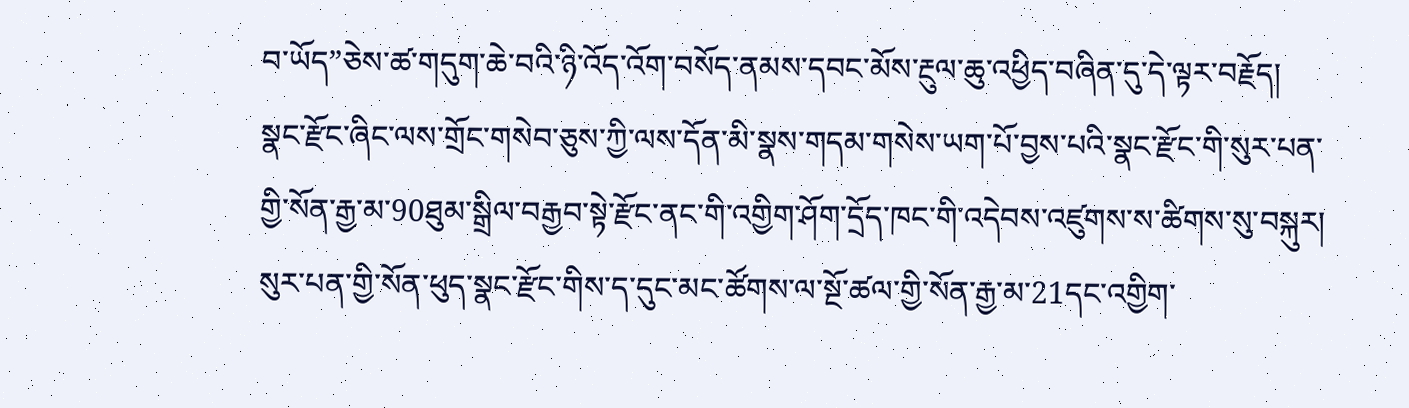བ་ཡོད”ཅེས་ཚ་གདུག་ཆེ་བའི་ཉི་འོད་འོག་བསོད་ནམས་དབང་མོས་རྔུལ་ཆུ་འཕྱིད་བཞིན་དུ་དེ་ལྟར་བརྗོད།
སྣང་རྫོང་ཞིང་ལས་གྲོང་གསེབ་ཅུས་ཀྱི་ལས་དོན་མི་སྣས་གདམ་གསེས་ཡག་པོ་བྱས་པའི་སྣང་རྫོང་གི་སུར་པན་གྱི་སོན་རྒྱ་མ་90ཐུམ་སྒྲིལ་བརྒྱབ་སྟེ་རྫོང་ནང་གི་འགྱིག་ཤོག་དྲོད་ཁང་གི་འདེབས་འཛུགས་ས་ཚིགས་སུ་བསྐུར། སུར་པན་གྱི་སོན་ཕུད་སྣང་རྫོང་གིས་ད་དུང་མང་ཚོགས་ལ་སྔོ་ཚལ་གྱི་སོན་རྒྱ་མ་21དང་འགྱིག་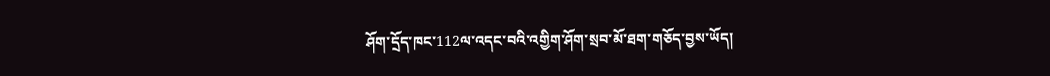ཤོག་དྲོད་ཁང་112ལ་འདང་བའི་འགྱིག་ཤོག་སྲབ་མོ་ཐག་གཅོད་བྱས་ཡོད།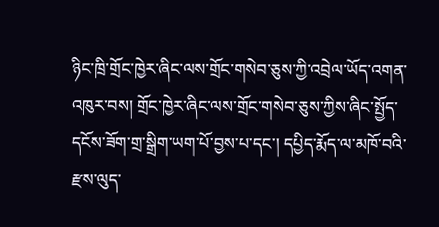ཉིང་ཁྲི་གྲོང་ཁྱེར་ཞིང་ལས་གྲོང་གསེབ་ཅུས་ཀྱི་འབྲེལ་ཡོད་འགན་འཁུར་བས། གྲོང་ཁྱེར་ཞིང་ལས་གྲོང་གསེབ་ཅུས་ཀྱིས་ཞིང་སྤྱོད་དངོས་ཟོག་གྲ་སྒྲིག་ཡག་པོ་བྱས་པ་དང་། དཔྱིད་རྨོད་ལ་མཁོ་བའི་རྫས་ལུད་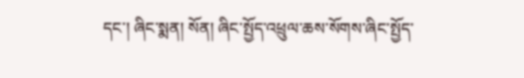དང་། ཞིང་སྨན། སོན། ཞིང་སྤྱོད་འཕྲུལ་ཆས་སོགས་ཞིང་སྤྱོད་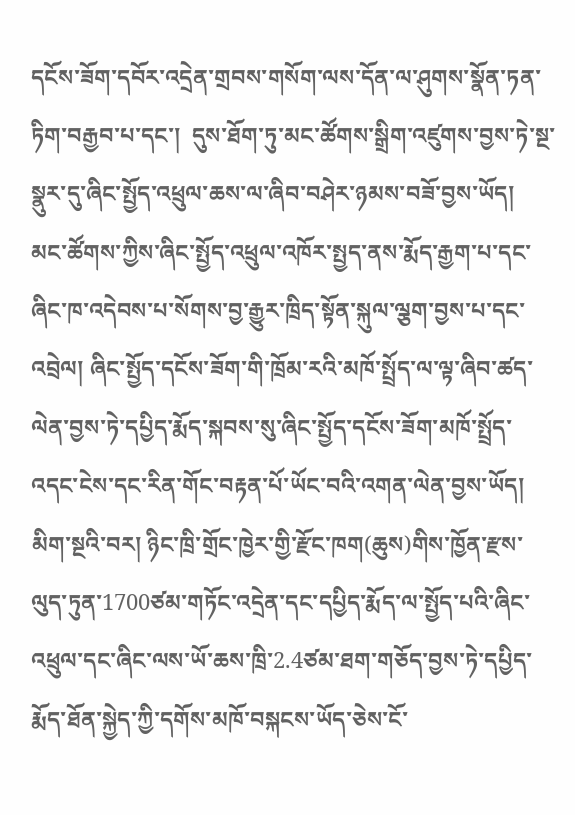དངོས་ཟོག་དབོར་འདྲེན་གྲབས་གསོག་ལས་དོན་ལ་ཤུགས་སྣོན་ཏན་ཏིག་བརྒྱབ་པ་དང་།  དུས་ཐོག་ཏུ་མང་ཚོགས་སྒྲིག་འཛུགས་བྱས་ཏེ་སྔ་སྣུར་དུ་ཞིང་སྤྱོད་འཕྲུལ་ཆས་ལ་ཞིབ་བཤེར་ཉམས་བཟོ་བྱས་ཡོད། མང་ཚོགས་ཀྱིས་ཞིང་སྤྱོད་འཕྲུལ་འཁོར་སྤྱད་ནས་རྨོད་རྒྱག་པ་དང་ཞིང་ཁ་འདེབས་པ་སོགས་བྱ་རྒྱུར་ཁྲིད་སྟོན་སྐུལ་ལྕག་བྱས་པ་དང་འབྲེལ། ཞིང་སྤྱོད་དངོས་ཟོག་གི་ཁྲོམ་རའི་མཁོ་སྤྲོད་ལ་ལྟ་ཞིབ་ཚད་ལེན་བྱས་ཏེ་དཔྱིད་རྨོད་སྐབས་སུ་ཞིང་སྤྱོད་དངོས་ཟོག་མཁོ་སྤྲོད་འདང་ངེས་དང་རིན་གོང་བརྟན་པོ་ཡོང་བའི་འགན་ལེན་བྱས་ཡོད། མིག་སྔའི་བར། ཉིང་ཁྲི་གྲོང་ཁྱེར་གྱི་རྫོང་ཁག(ཆུས)གིས་ཁྱོན་རྫས་ལུད་ཏུན་1700ཙམ་གཏོང་འདྲེན་དང་དཔྱིད་རྨོད་ལ་སྤྱོད་པའི་ཞིང་འཕྲུལ་དང་ཞིང་ལས་ཡོ་ཆས་ཁྲི་2.4ཙམ་ཐག་གཅོད་བྱས་ཏེ་དཔྱིད་རྨོད་ཐོན་སྐྱེད་ཀྱི་དགོས་མཁོ་བསྐངས་ཡོད་ཅེས་ངོ་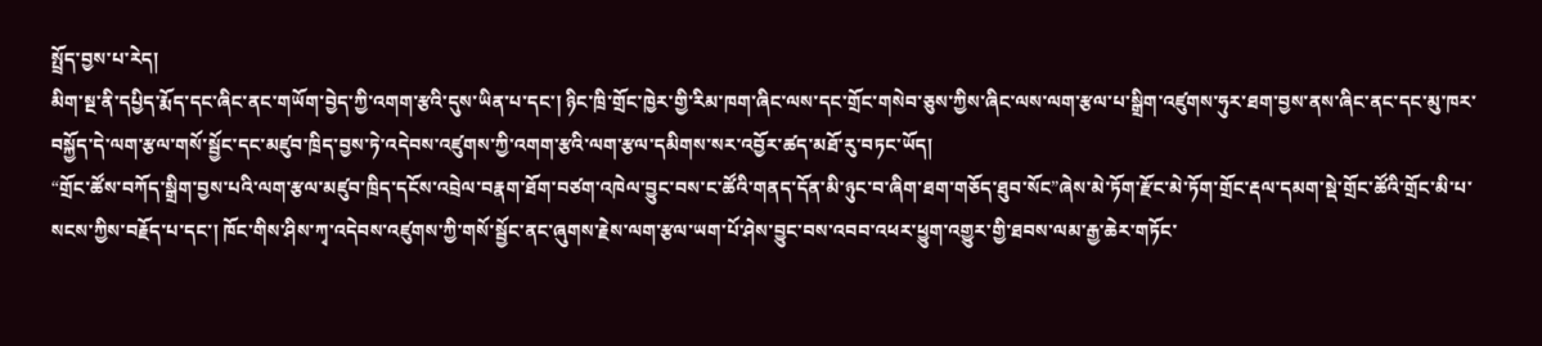སྤྲོད་བྱས་པ་རེད།
མིག་སྔ་ནི་དཔྱིད་རྨོད་དང་ཞིང་ནང་གཡོག་བྱེད་ཀྱི་འགག་རྩའི་དུས་ཡིན་པ་དང་། ཉིང་ཁྲི་གྲོང་ཁྱེར་གྱི་རིམ་ཁག་ཞིང་ལས་དང་གྲོང་གསེབ་ཅུས་ཀྱིས་ཞིང་ལས་ལག་རྩལ་པ་སྒྲིག་འཛུགས་ཧུར་ཐག་བྱས་ནས་ཞིང་ནང་དང་མུ་ཁར་བསྐྱོད་དེ་ལག་རྩལ་གསོ་སྦྱོང་དང་མཛུབ་ཁྲིད་བྱས་ཏེ་འདེབས་འཛུགས་ཀྱི་འགག་རྩའི་ལག་རྩལ་དམིགས་སར་འབྱོར་ཚད་མཐོ་རུ་བཏང་ཡོད།
“གྲོང་ཚོས་བཀོད་སྒྲིག་བྱས་པའི་ལག་རྩལ་མཛུབ་ཁྲིད་དངོས་འབྲེལ་བརྣག་ཐོག་བཙག་འཁེལ་བྱུང་བས་ང་ཚོའི་གནད་དོན་མི་ཉུང་བ་ཞིག་ཐག་གཅོད་ཐུབ་སོང”ཞེས་མེ་ཏོག་རྫོང་མེ་ཏོག་གྲོང་རྡལ་དམག་སྡེ་གྲོང་ཚོའི་གྲོང་མི་པ་སངས་ཀྱིས་བརྗོད་པ་དང་། ཁོང་གིས་ཤིས་ཀྭ་འདེབས་འཛུགས་ཀྱི་གསོ་སྦྱོང་ནང་ཞུགས་རྗེས་ལག་རྩལ་ཡག་པོ་ཤེས་བྱུང་བས་འབབ་འཕར་ཕྱུག་འགྱུར་གྱི་ཐབས་ལམ་རྒྱ་ཆེར་གཏོང་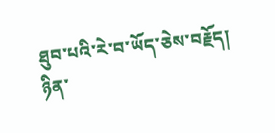ཐུབ་པའི་རེ་བ་ཡོད་ཅེས་བརྗོད།
ཉིན་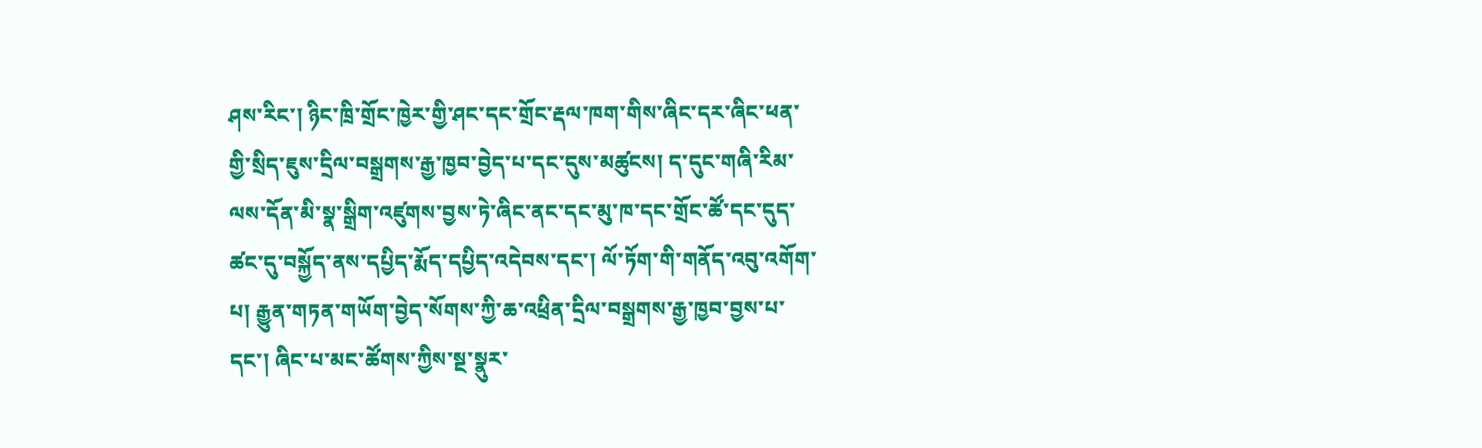ཤས་རིང་། ཉིང་ཁྲི་གྲོང་ཁྱེར་གྱི་ཤང་དང་གྲོང་རྡལ་ཁག་གིས་ཞིང་དར་ཞིང་ཕན་གྱི་སྲིད་ཇུས་དྲིལ་བསྒྲགས་རྒྱ་ཁྱབ་བྱེད་པ་དང་དུས་མཚུངས། ད་དུང་གཞི་རིམ་ལས་དོན་མི་སྣ་སྒྲིག་འཛུགས་བྱས་ཏེ་ཞིང་ནང་དང་མུ་ཁ་དང་གྲོང་ཚོ་དང་དུད་ཚང་དུ་བསྐྱོད་ནས་དཔྱིད་རྨོད་དཔྱིད་འདེབས་དང་། ལོ་ཏོག་གི་གནོད་འབུ་འགོག་པ། རྒྱུན་གཏན་གཡོག་བྱེད་སོགས་ཀྱི་ཆ་འཕྲིན་དྲིལ་བསྒྲགས་རྒྱ་ཁྱབ་བྱས་པ་དང་། ཞིང་པ་མང་ཚོགས་ཀྱིས་སྔ་སྣུར་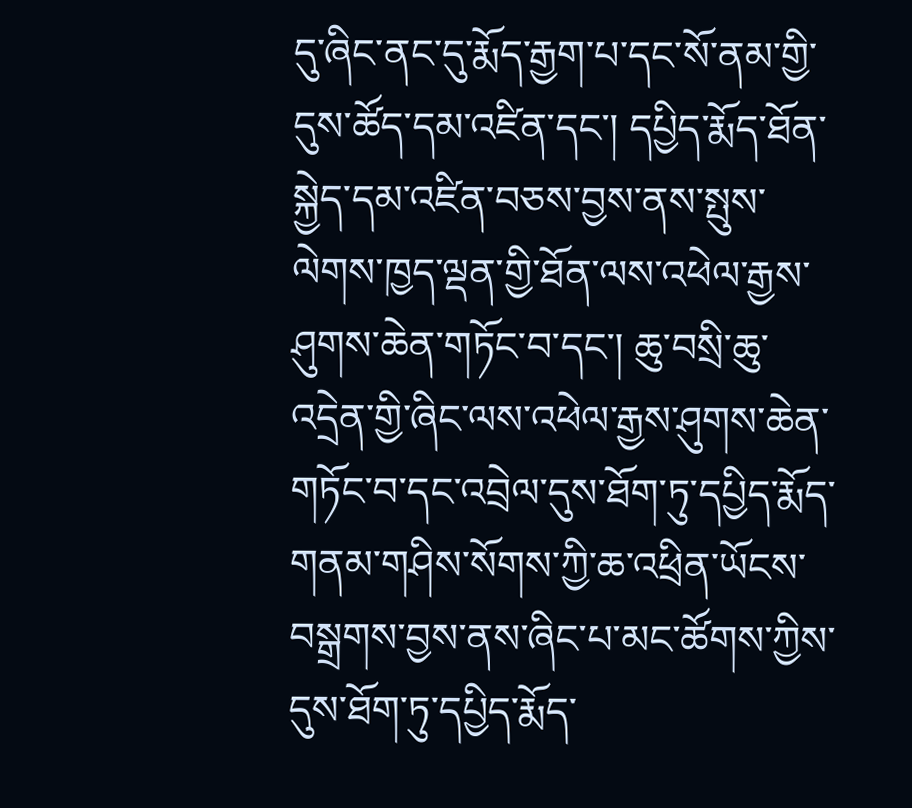དུ་ཞིང་ནང་དུ་རྨོད་རྒྱག་པ་དང་སོ་ནམ་གྱི་དུས་ཚོད་དམ་འཛིན་དང་། དཔྱིད་རྨོད་ཐོན་སྐྱེད་དམ་འཛིན་བཅས་བྱས་ནས་སྤུས་ལེགས་ཁྱད་ལྡན་གྱི་ཐོན་ལས་འཕེལ་རྒྱས་ཤུགས་ཆེན་གཏོང་བ་དང་། ཆུ་བསྲི་ཆུ་འདྲེན་གྱི་ཞིང་ལས་འཕེལ་རྒྱས་ཤུགས་ཆེན་གཏོང་བ་དང་འབྲེལ་དུས་ཐོག་ཏུ་དཔྱིད་རྨོད་གནམ་གཤིས་སོགས་ཀྱི་ཆ་འཕྲིན་ཡོངས་བསྒྲགས་བྱས་ནས་ཞིང་པ་མང་ཚོགས་ཀྱིས་དུས་ཐོག་ཏུ་དཔྱིད་རྨོད་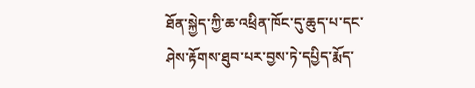ཐོན་སྐྱེད་ཀྱི་ཆ་འཕྲིན་ཁོང་དུ་ཆུད་པ་དང་ཤེས་རྟོགས་ཐུབ་པར་བྱས་ཏེ་དཔྱིད་རྨོད་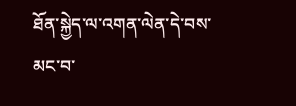ཐོན་སྐྱེད་ལ་འགན་ལེན་དེ་བས་མང་བ་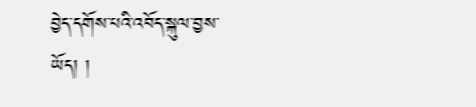བྱེད་དགོས་པའི་འབོད་སྐུལ་བྱས་ཡོད། །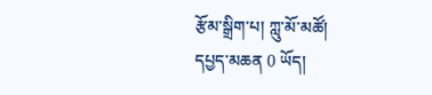རྩོམ་སྒྲིག་པ། ཀླུ་མོ་མཚོ།
དཔྱད་མཆན 0 ཡོད།